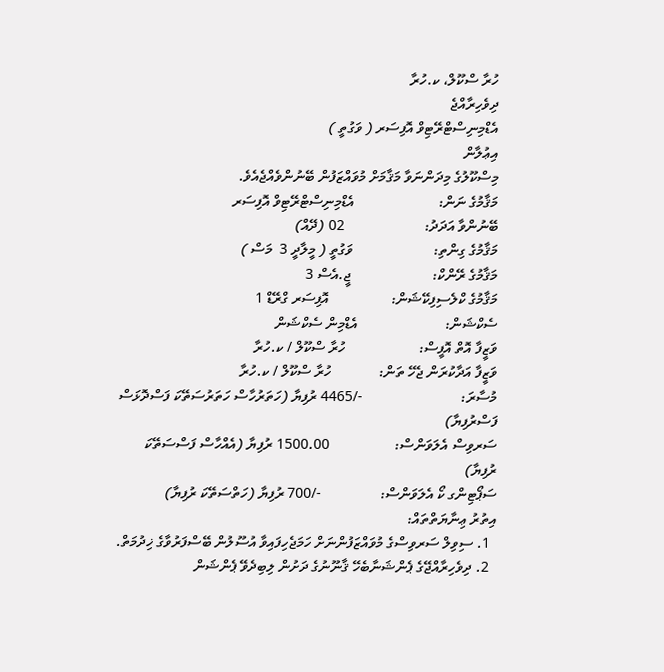ހުރާ ސްކޫލް، ކ.ހުރާ
ދިވެހިރާއްޖެ
އެޑްމިނިސްޓްރޭޓިވް އޮފިސަރ ( ވަގުތީ )
އިޢުލާން
މިސްކޫލުގެ މިދަންނަވާ މަޤާމަށް މުވައްޒަފުން ބޭނުންވެއްޖެއެވެ.
މަޤާމުގެ ނަން:                       އެޑްމިނިސްޓްރޭޓިވް އޮފިސަރ
ބޭނުންވާ އަދަދު:                      02 (ދޭއް)
މަޤާމުގެ ގިންތި:                      ވަގުތީ ( މީލާދީ 3  މަސް )
މަޤާމުގެ ރޭންކް:                      ޖީ.އެސް 3
މަޤާމުގެ ކްލެސިފިކޭޝަން:                 އޮފިސަރ ގްރޭޑް 1
ސެކްޝަން:                        އެޑްމިން ސެކްޝަން
ވަޒީފާ އޮތް އޮފީސް:                    ހުރާ ސްކޫލް / ކ.ހުރާ
ވަޒީފާ އަދާކުރަން ޖެހޭ ތަން:             ހުރާ ސްކޫލް / ކ.ހުރާ
މުސާރަ:                           -/4465 ރުފިޔާ (ހަތަރުހާސް ހަތަރުސަތޭކަ ފަސްދޮޅަސް ފަސްރުފިޔާ)
ސަރވިސް އެލަވަންސް:                  1500.00 ރުފިޔާ (އެއްހާސް ފަސްސަތޭކަ ރުފިޔާ)
ސަޕޯޓިންގ ކޯ އެލަވަންސް:                -/700 ރުފިޔާ (ހަތްސަތޭކަ ރުފިޔާ)
އިތުރު ޢިނާޔަތްތައް:
  1. ސިވިލް ސަރވިސްގެ މުވައްޒަފުންނަށް ހަމަޖެހިފައިވާ އުސޫލުން ބޭސްފަރުވާގެ ޚިދުމަތް.
  2. ދިވެހިރާއްޖޭގެ ޕެންޝަނާބެހޭ ޤާނޫނުގެ ދަށުން ލިބިދެވޭ ޕެންޝަން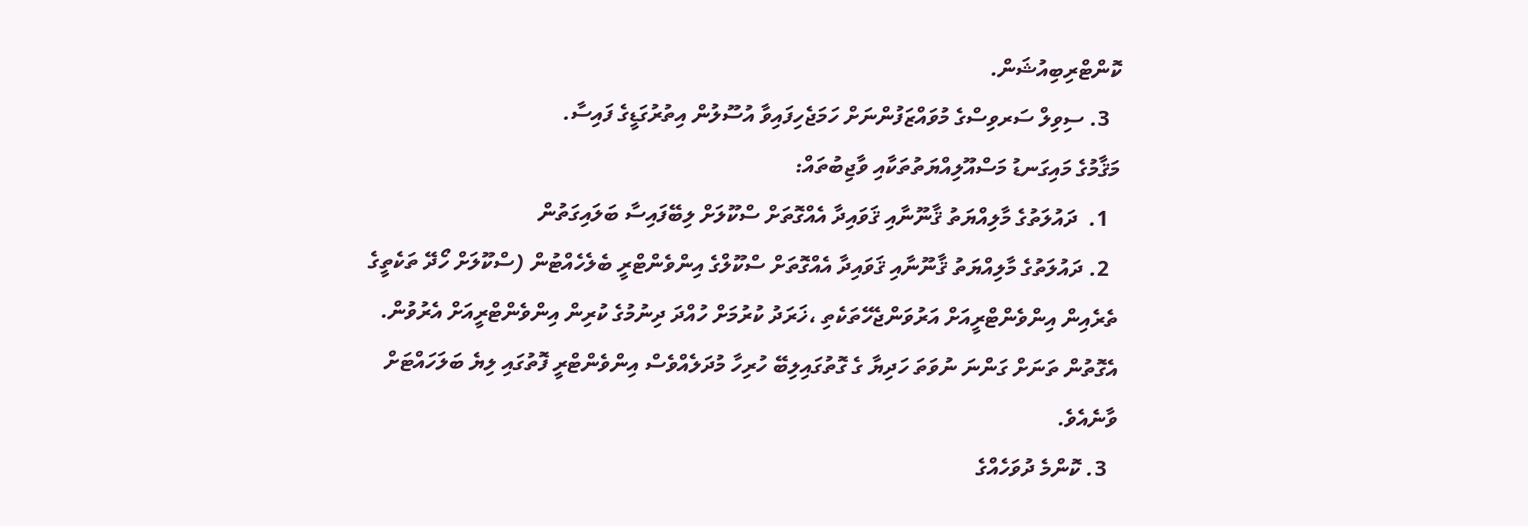ކޮންޓްރިބިއުޝަން.
  3. ސިވިލް ސަރވިސްގެ މުވައްޒަފުންނަށް ހަމަޖެހިފައިވާ އުސޫލުން އިތުރުގަޑީގެ ފައިސާ.
މަޤާމުގެ މައިގަނޑު މަސްއޫލިއްޔަތުތަކާއި ވާޖިބުތައް:
  1.  ދައުލަތުގެ މާލިއްޔަތު ޤާނޫނާއި ޤަވައިދާ އެއްގޮތަށް ސްކޫލަށް ލިބޭފައިސާ ބަލައިގަތުން
  2. ދައުލަތުގެ މާލިއްޔަތު ޤާނޫނާއި ޤަވައިދާ އެއްގޮތަށް ސްކޫލްގެ އިންވެންޓްރީ ބެލެހެއްޓުން (ސްކޫލަށް ހޯދޭ ތަކެތީގެ ތެރެއިން އިންވެންޓްރީއަށް އަރުވަންޖެހޭތަކެތި ،ޚަރަދު ކުރުމަށް ހުއްދަ ދިނުމުގެ ކުރިން އިންވެންޓްރީއަށް އެރުވުން.  އެގޮތުން ތަނަށް ގަންނަ ނުވަތަ ހަދިޔާ ގެ ގޮތުގައިލިބޭ ހުރިހާ މުދަލެއްވެސް އިންވެންޓްރީ ފޮތުގައި ލިޔެ ބަލަހައްޓަށް ވާނެއެވެ.
  3. ކޮންމެ ދުވަހެއްގެ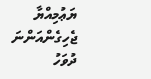ޔަޢުމިއްޔާ ޖެހިގެންއަންނަ ދުވަހު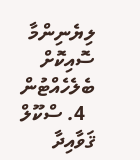ލިޔެނިންމާ ސޮއިކޮށް ބެލެހެއްޓުން
  4. ސްކޫލް ޤަވާއިދާ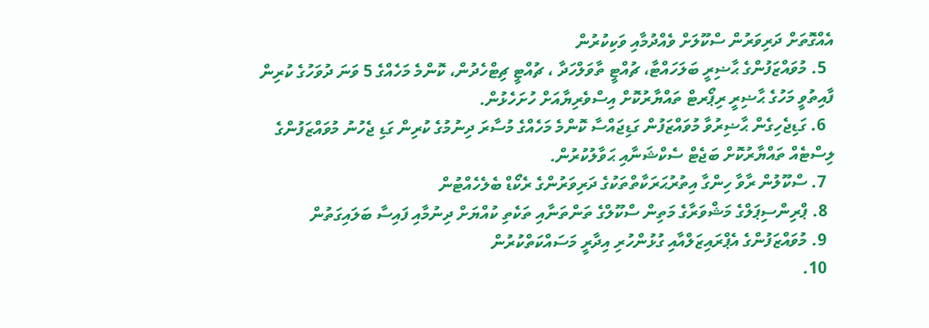އެއްގޮތަށް ދަރިވަރުން ސްކޫލަށް ވެއްދުމާއި ވަކިކުރުން
  5. މުވައްޒަފުންގެ ޙާޟިރީ ބަލަހައްޓާ، ޗުއްޓީ ތާވަލްހަދާ ، ޗުއްޓީ ޗިޓްހެދުން، ކޮންމެ މަހެއްގެ 5 ވަނަ ދުވަހުގެ ކުރިން ފާއިތުވީ މަހުގެ ޙާޟިރީ ރިޕޯރޓް ތައްޔާރުކޮށް އިސްވެރިޔާއަށް ހުށަހެޅުން.
  6. ގަޑިޖެހިގެން ޙާޟިރުވާ މުވައްޒަފުން ގަޑިޖައްސާ ކޮންމެ މަހެއްގެ މުސާރަ ދިނުމުގެ ކުރިން ގަޑި ޖެހުނު މުވައްޒަފުންގެ ލިސްޓެއް ތައްޔާރުކޮށް ބަޖެޓް ސެކްޝަނާއި ޙަވާލުކުރުން.
  7. ސްކޫލުން ރާވާ ހިންގާ އިތުރުޙަރަކާތްތަކުގެ ދަރިވަރުންގެ ރެކޯޑް ބެލެހެއްޓުން
  8. ޕްރިންސިޕަލްގެ މަޝްވަރާގެ މަތިން ސްކޫލްގެ ތަންތަނާއި ތަކެތި ކުއްޔަށް ދިނުމާއި ފައިސާ ބަލައިގަތުން
  9. މުވައްޒަފުންގެ އެޕްރައިޒަލްއާއި ގުޅުންހުރި އިދާރީ މަސައްކަތްކުރުން
  10.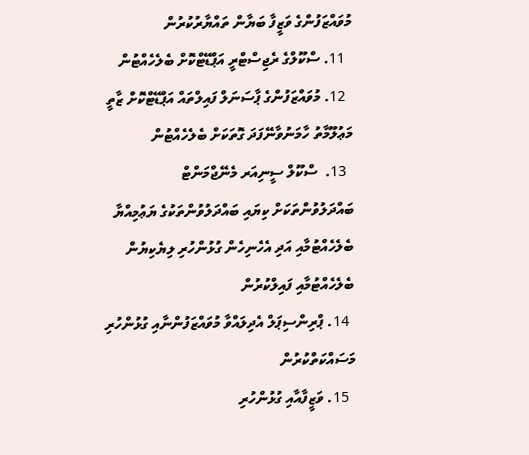މުވައްޒަފުންގެ ވަޒީފާ ބަޔާން ތައްޔާރުކުރުން
  11. ސްކޫލްގެ ރެޖިސްޓްރީ އަޕްޑޭޓްކޮށް ބެލެހެއްޓުން
  12. މުވައްޒަފުންގެ ޕާސަނަލް ފައިލްތައް އަޕްޑޭޓްކޮށް ޒާތީ މަޢުލޫމާތު ހާމަނުވާނޭފަދަ ގޮތަކަށް ބެލެހެއްޓުން
  13.  ސްކޫލް ސީނިއަރ މެނޭޖްމަންޓް ބައްދަލުވުންތަކަށް ކިޔައި ބައްދަލުވުންތަކުގެ ޔަޢުމިއްޔާ ބެލެހެއްޓުމާއި އަދި އެހެނިހެން ގުޅުންހުރި ލިޔެކިޔުން ބެލެހެއްޓުމާއި ފައިލްކުރުން
  14. ޕްރިންސިޕަލް އެދިލައްވާ މުވައްޒަފުންނާއި ގުޅުންހުރި މަސައްކަތްކުރުން
  15. ވަޒީފާއާއި ގުޅުންހުރި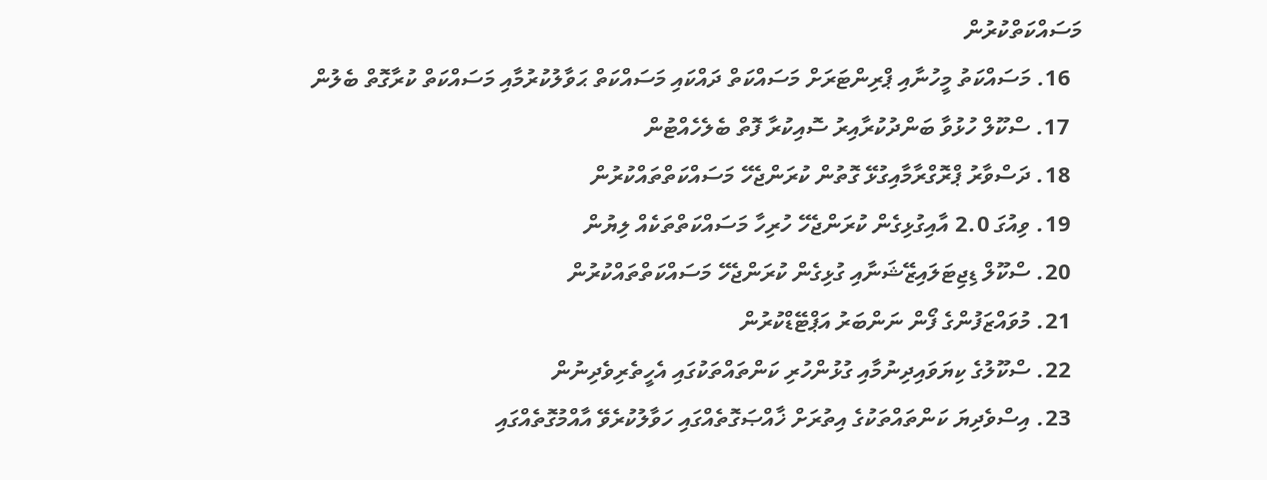މަސައްކަތްކުރުން
  16. މަސައްކަތު މީހުނާއި ޕްރިންޓަރަށް މަސައްކަތް ދައްކައި މަސައްކަތް ޙަވާލުކުރުމާއި މަސައްކަތް ކުރާގޮތް ބެލުން
  17. ސްކޫލް ހުޅުވާ ބަންދުކުރާއިރު ސޮއިކުރާ ފޮތް ބެލެހެއްޓުން
  18. ދަސްވާރު ޕްރޮގްރާމާއިގުޅޭ ގޮތުން ކުރަންޖެހޭ މަސައްކަތްތައްކުރުން
  19. ވިއުގަ 2.0 އާއިގުޅިގެން ކުރަންޖެހޭ ހުރިހާ މަސައްކަތްތަކެއް ލިޔުން
  20. ސްކޫލް ޑިޖިޓަލައިޒޭޝަނާއި ގުޅިގެން ކުރަންޖެހޭ މަސައްކަތްތައްކުރުން
  21. މުވައްޒަފުންގެ ފޯން ނަންބަރު އަޕްޓޭޑްކުރުން
  22. ސްކޫލުގެ ކިޔަވައިދިނުމާއި ގުޅުންހުރި ކަންތައްތަކުގައި އެހީތެރިވެދިނުން
  23. އިސްވެދިޔަ ކަންތައްތަކުގެ އިތުރަށް ޚާއްޞަގޮތެއްގައި ހަވާލުކުރެވޭ އާއްމުގޮތެއްގައި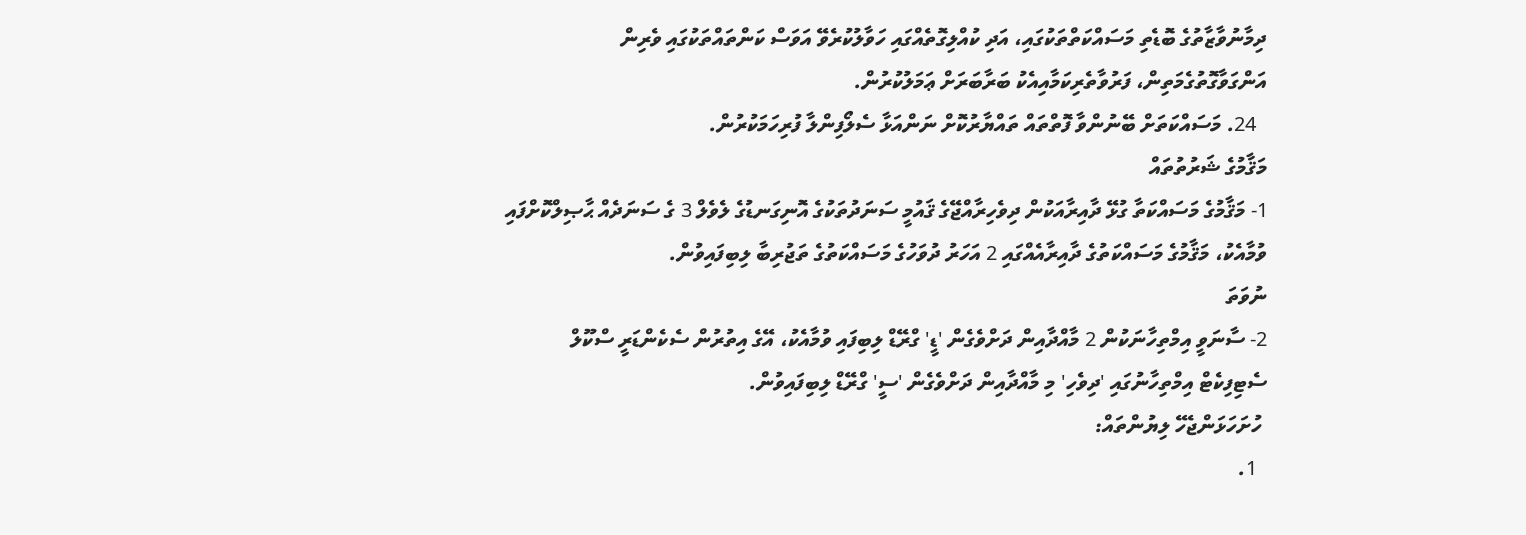ދިމާނުވާޒާތުގެ ބޮޑެތި މަސައްކަތްތަކުގައި، އަދި ކުއްލިގޮތެއްގައި ހަވާލުކުރެވޭ އަވަސް ކަންތައްތަކުގައި ވެރިން އަންގަވާގޮތުގެމަތިން، ފަރުވާތެރިކަމާއިއެކު ބަރާބަރަށް ޢަމަލުކުރުން.
  24. މަސައްކަތަށް ބޭނުންވާ ފޮތްތައް ތައްޔާރުކޮށް ނަންއަޅާ ސެލޯފިންލާ ފުރިހަމަކުރުން.
މަޤާމުގެ ޝަރުތުތައް
1- މަޤާމުގެ މަސައްކަތާ ގުޅޭ ދާއިރާއަކުން ދިވެހިރާއްޖޭގެ ޤައުމީ ސަނަދުތަކުގެ އޮނިގަނޑުގެ ލެވެލް 3 ގެ ސަނަދެއް ޙާޞިލްކޮށްފައި ވުމާއެކު، މަޤާމުގެ މަސައްކަތުގެ ދާއިރާއެއްގައި 2 އަހަރު ދުވަހުގެ މަސައްކަތުގެ ތަޖުރިބާ ލިބިފައިވުން.
ނުވަތަ
2- ސާނަވީ އިމްތިހާނަކުން 2 މާއްދާއިން ދަށްވެގެން 'ޑީ' ގްރޭޑް ލިބިފައި ވުމާއެކު، އޭގެ އިތުރުން ސެކެންޑަރީ ސްކޫލް ސެޓިފިކެޓް އިމްތިހާނުގައި 'ދިވެހި' މި މާއްދާއިން ދަށްވެގެން 'ސީ' ގްރޭޑް ލިބިފައިވުން.
 ހުށަހަޅަންޖެހޭ ލިޔުންތައް:
  1.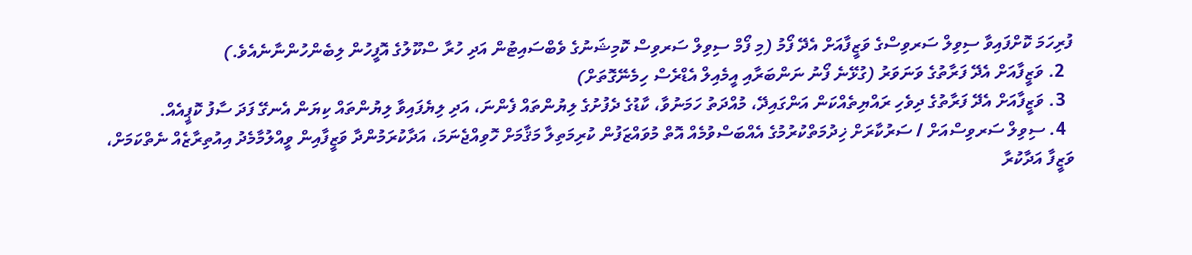ފުރިހަމަ ކޮށްފައިވާ ސިވިލް ސަރވިސްގެ ވަޒީފާއަށް އެދޭ ފޯމު (މި ފޯމް ސިވިލް ސަރވިސް ކޮމިޝަނުގެ ވެބްސައިޓުން އަދި ހުރާ ސްކޫލުގެ އޮފީހުން ލިބެންހުންނާނެއެވެ.)
  2. ވަޒީފާއަށް އެދޭ ފަރާތުގެ ވަނަވަރު (ގުޅޭނެ ފޯނު ނަންބަރާއި އީމެއިލް އެޑްރެސް ހިމެނޭގޮތަށް)
  3. ވަޒީފާއަށް އެދޭ ފަރާތުގެ ދިވެހި ރައްޔިތެއްކަން އަންގައިދޭ، މުއްދަތު ހަމަނުވާ، ކާޑުގެ ދެފުށުގެ ލިޔުންތައް ފެންނަ، އަދި ލިޔެފައިވާ ލިޔުންތައް ކިޔަން އެނގޭ ފަދަ ސާފު ކޮޕީއެއް.
  4. ސިވިލް ސަރވިސްއަށް / ސަރުކާރަށް ޚިދުމަތްކުރުމުގެ އެއްބަސްވުމެއް އޮތް މުވައްޒަފުން ކުރިމަތިލާ މަޤާމަށް ހޮވިއްޖެނަމަ، އަދާކުރަމުންދާ ވަޒީފާއިން ވީއްލުމާމެދު އިއުތިރާޒެއް ނެތްކަމަށް، ވަޒީފާ އަދާކުރާ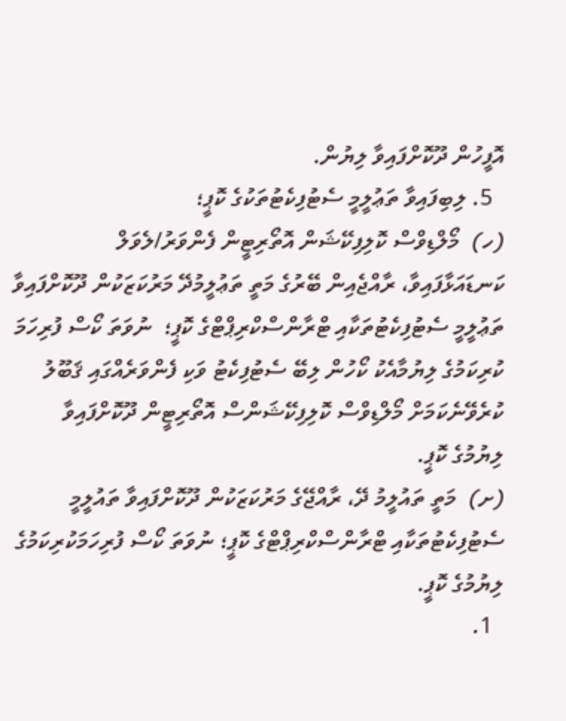އޮފީހުން ދޫކޮށްފައިވާ ލިޔުން.
  5. ލިބިފައިވާ ތަޢުލީމީ ސެޓުފިކެޓުތަކުގެ ކޮޕީ؛
(ހ)  މޯލްޑިވްސް ކޮލިފިކޭޝަން އޮތޯރިޓީން ފެންވަރު/ލެވަލް ކަނޑައަޅާފައިވާ، ރާއްޖެއިން ބޭރުގެ މަތީ ތަޢުލީމުދޭ މަރުކަޒަކުން ދޫކޮށްފައިވާ ތަޢުލީމީ ސެޓުފިކެޓުތަކާއި ޓްރާންސްކްރިޕްޓްގެ ކޮޕީ؛  ނުވަތަ ކޯސް ފުރިހަމަ ކުރިކަމުގެ ލިޔުމާއެކު ކޯހުން ލިބޭ ސެޓުފިކެޓު ވަކި ފެންވަރެއްގައި ޤަބޫލު ކުރެވޭނެކަމަށް މޯލްޑިވްސް ކޮލިފިކޭޝަންސް އޮތޯރިޓީން ދޫކޮށްފައިވާ ލިޔުމުގެ ކޮޕީ.
(ށ)  މަތީ ތައުލީމު ދޭ، ރާއްޖޭގެ މަރުކަޒަކުން ދޫކޮށްފައިވާ ތައުލީމީ ސެޓުފިކެޓުތަކާއި ޓްރާންސްކްރިޕްޓްގެ ކޮޕީ؛ ނުވަތަ ކޯސް ފުރިހަމަކުރިކަމުގެ ލިޔުމުގެ ކޮޕީ.
  1.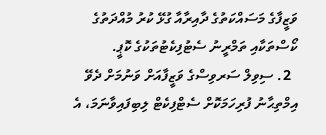ވަޒީފާގެ މަސައްކަތުގެ ދާއިރާއާ ގުޅޭ ކުރު މުއްދަތުގެ ކޯސްތަކާއި ތަމްރީނު ސެޓުފިކެޓުތަކުގެ ކޮޕީ.
  2. ސިވިލް ސަރވިސްގެ ވަޒީފާއަށް ވަނުމަށް ދެވޭ އިމްތިޙާނު ފުރިހަމަކޮށް ސެޓްފިކެޓް ލިބިފައިވާނަމަ، އެ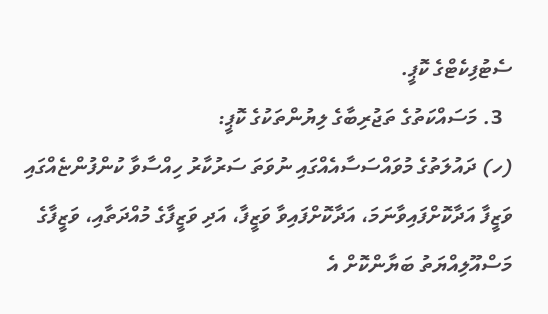ސެޓުފިކެޓްގެ ކޮޕީ.
  3. މަސައްކަތުގެ ތަޖުރިބާގެ ލިޔުންތަކުގެ ކޮޕީ:
(ހ) ދައުލަތުގެ މުވައްސަސާއެއްގައި ނުވަތަ ސަރުކާރު ހިއްސާވާ ކުންފުންޏެއްގައި ވަޒީފާ އަދާކޮށްފައިވާނަމަ، އަދާކޮށްފައިވާ ވަޒީފާ، އަދި ވަޒީފާގެ މުއްދަތާއި، ވަޒީފާގެ މަސްއޫލިއްޔަތު ބަޔާންކޮށް އެ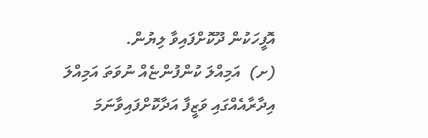އޮފީހަކުން ދޫކޮށްފައިވާ ލިޔުން.
(ށ)  އަމިއްލަ ކުންފުންޏެއް ނުވަތަ އަމިއްލަ އިދާރާއެއްގައި ވަޒީފާ އަދާކޮށްފައިވާނަމަ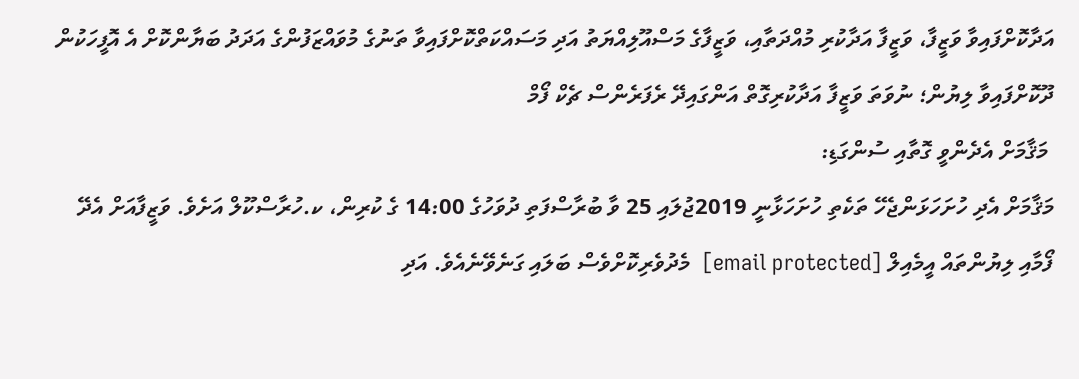އަދާކޮށްފައިވާ ވަޒީފާ، ވަޒީފާ އަދާކުރި މުއްދަތާއި، ވަޒީފާގެ މަސްއޫލިއްޔަތު އަދި މަސައްކަތްކޮށްފައިވާ ތަނުގެ މުވައްޒަފުންގެ އަދަދު ބަޔާންކޮށް އެ އޮފީހަކުން ދޫކޮށްފައިވާ ލިޔުން؛ ނުވަތަ ވަޒީފާ އަދާކުރިގޮތް އަންގައިދޭ ރެފަރެންސް ޗެކް ފޯމް
 މަޤާމަށް އެދެންވީ ގޮތާއި ސުންގަޑި:
މަޤާމަށް އެދި ހުށަހަޅަންޖެހޭ ތަކެތި ހުށަހަޅާނީ 2019ޖުލައި 25 ވާ ބުރާސްފަތި ދުވަހުގެ 14:00 ގެ ކުރިން، ކ.ހުރާސްކޫލް އަށެވެ. ވަޒީފާއަށް އެދޭ ފޯމާއި ލިޔުންތައް އީމެއިލް [email protected]  މެދުވެރިކޮށްވެސް ބަލައި ގަނެވޭނެއެވެ. އަދި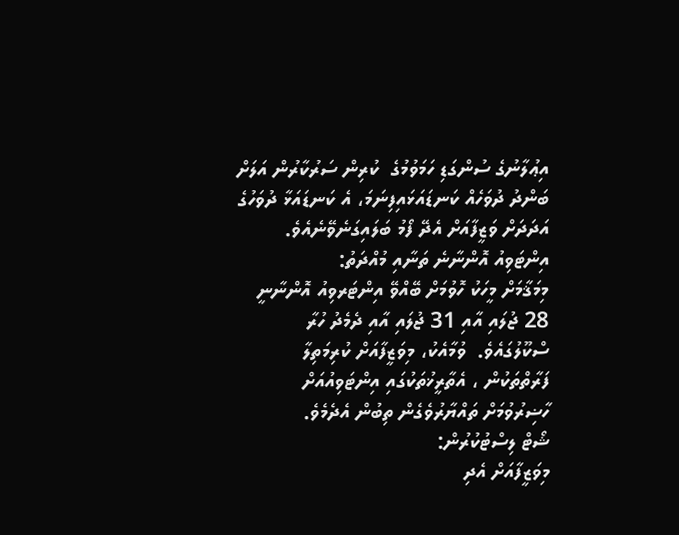އިޢުލާނުގެ ސުންގަޑި ހަމަވުމުގެ  ކުރިން ސަރުކާރުން އަލަށް ބަންދު ދުވަހެއް ކަނޑައަޅައިފިނަމަ، އެ ކަނޑައަޅާ ދުވަހުގެ އަދަދަށް ވަޒީފާއަށް އެދޭ ފޯމު ބަލައިގަނެވޭނެއެވެ.
އިންޓަވިއު އޮންނާނެ ތަނާއި މުއްދަތު:
މިމަޤާމަށް މީހަކު ހޮވުމަށް ބޭއްވޭ އިންޓަރވިއު އޮންނާނީ 28 ޖުލައި އާއި 31 ޖުލައި އާއި ދެމެދު ހުރާ ސްކޫލުގައެވެ.  ވުމާއެކު، މިވަޒީފާއަށް ކުރިމަތިލާ ފަރާތްތަކުން ، އެތާރީޚުތަކުގައި އިންޓަވިއުއަށް ހާޟިރުވުމަށް ތައްޔާރުވެގެން ތިބުން އެދެމެވެ.
ޝޯޓް ލިސްޓުކުރުން:
މިވަޒީފާއަށް އެދި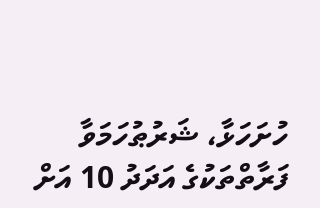ހުށަހަޅާ، ޝަރުޠުހަމަވާ ފަރާތްތަކުގެ އަދަދު 10 އަށް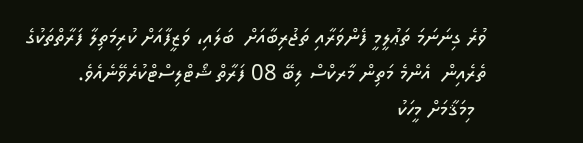ވުރެ ގިނަނަމަ ތަޢުލީމީ ފެންވަރާއި ތަޖުރިބާއަށް  ބަލައި، ވަޒީފާއަށް ކުރިމަތިލާ ފަރާތްތަކުގެ ތެރެއިން  އެންމެ މަތިން މާރކްސް ލިބޭ 08 ފަރާތް ޝޯޓްލިސްޓްކުރެވޭނެއެވެ.
  މިމަޤާމަށް މީހަކު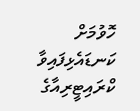ހޮވުމަށް ކަނޑައެޅިފައިވާ  ކްރައިޓީރިއާގެ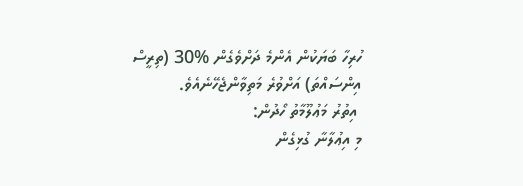ހުރިހާ ބަޔަކުން އެންމެ ދަށްވެގެން %30 (ތިރީސް އިންސައްތަ) އަށްވުރެ މަތިވާންޖެހޭނެއެވެ.
 އިތުރު މަޢުލޫމާތު ހޯދުން:
މި އިޢުލާނާ ގުޅިގެން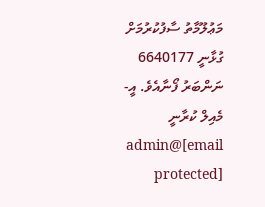މަޢުލޫމާތު ސާފުކުރުމަށް ގުޅާނީ 6640177 ނަންބަރު ފޯނާއެވެ. އީ-މެއިލް ކުރާނީ admin@[email protected]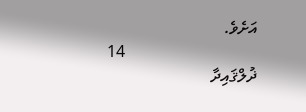އަށެވެ.
                                14 ޛުލްޤައިދާ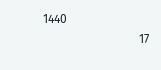1440
                                17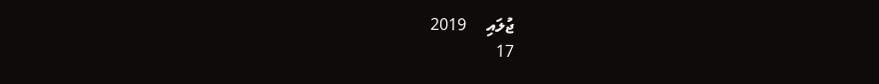ޖުލައި     2019
17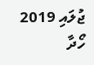ޖުލައި 2019
ހޯދާ